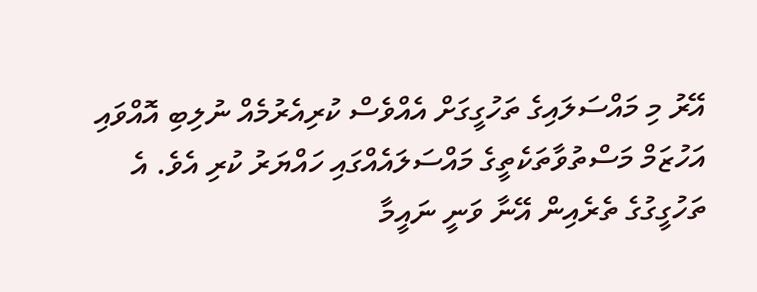އޭރު މި މައްސަލައިގެ ތަހުގީގަށް އެއްވެސް ކުރިއެރުމެއް ނުލިބި އޮއްވައި އަހުޒަމް މަސްތުވާތަކެތީގެ މައްސަލައެއްގައި ހައްޔަރު ކުރި އެވެ. އެ ތަހުގީގުގެ ތެރެއިން އޭނާ ވަނީ ނައީމާ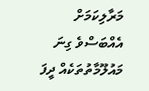މަރާލިކަމަށް އެއްބަސްވެ ގިނަ މައުލޫމާތުތަކެއް ދީފަ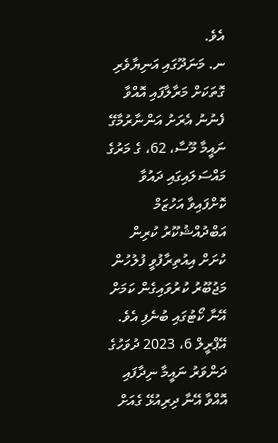އެވެ.
ނ. މަނަދޫގައި އަނިޔާވެރި ގޮތަކަށް މަރާލާފައި އޮއްވާ ފެނުނު އެރަށު އަންނާރުމާގޭ ނައީމާ މޫސާ، 62، ގެ މަރުގެ މައްސަލައިގައި ދައުވާ ކޮށްފައިވާ އަހުޒަމް އަބްދުއްޝުކޫރު ކުރިން ކުށަށް އިއުތިރާފުވީ ފުލުހުން މަޖުބޫރު ކުރުވައިގެން ކަމަށް އޭނާ ކޯޓުގައި ބުނެފި އެވެ.
އޭޕްރީލް 6، 2023 ދުވަހުގެ ދަންވަރު ނައީމާ ނިދާފައި އޮއްވާ އޭނާ ދިރިއުޅޭ ގެއަށް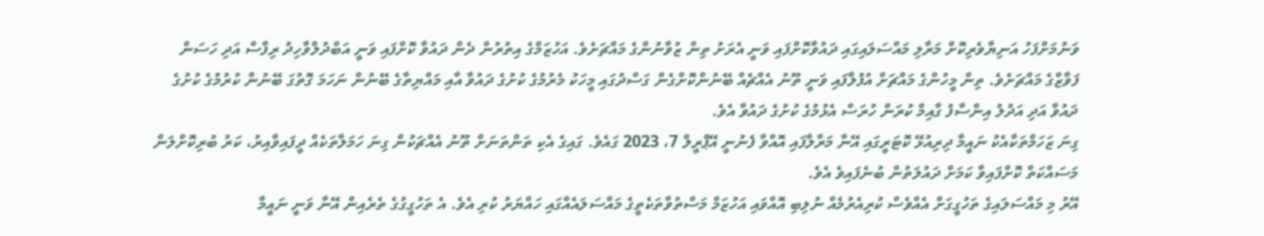ވަނުމަށްފަހު އަނިޔާވެރިކޮށް މަރާލި މައްސަލައިގައި ދައުވާކޮށްފައި ވަނީ އެރަށު ތިން ޒުވާނުންގެ މައްޗަށެވެ. އަހުޒަމްގެ އިތުރުން ދެން ދައުވާ ކޮށްފައި ވަނީ އަބްދުލްވާހިދު ރިފާސް އަދި ހަސަން ފަވާޒްގެ މައްޗަށެވެ. ތިން މީހުންގެ މައްޗަށް އުފުލާފައި ވަނީ ތޫނު އެއްޗެއް ބޭނުންކޮށްގެން ގަސްދުގައި މީހަކު މެރުމުގެ ކުށުގެ ދައުވާ އާއި މައްޔިތާގެ ބޭނުން ނަހަމަ ގޮތުގަ ބޭނުން ކުރުމުގެ ކުށުގެ ދައުވާ އަދި އަދުލު އިންސާފު ގާއިމް ކުރަން ހުރަސް އެޅުމުގެ ކުށުގެ ދައުވާ އެވެ.
ގިނަ ޒަހަމްތަކާއެކު ނައީމާ ދިރިއުޅޭ ކޮޓަރީގައި އޭނާ މަރާލާފައި އޮއްވާ ފެނުނީ އޭޕްރީލް 7، 2023 ގައެވެ. ގައިގެ އެކި ތަންތަނަށް ތޫނު އެއްޗަކުން ގިނަ ހަމަލާތަކެއް ދީފައިވާއިރު، ކަރު ބުރިކޮށްލަން މަސައްކަތް ކޮށްފައިވާ ކަމަށް ދައުލަތުން ބުނެފައިވެ އެވެ.
އޭރު މި މައްސަލައިގެ ތަހުގީގަށް އެއްވެސް ކުރިއެރުމެއް ނުލިބި އޮއްވައި އަހުޒަމް މަސްތުވާތަކެތީގެ މައްސަލައެއްގައި ހައްޔަރު ކުރި އެވެ. އެ ތަހުގީގުގެ ތެރެއިން އޭނާ ވަނީ ނައީމާ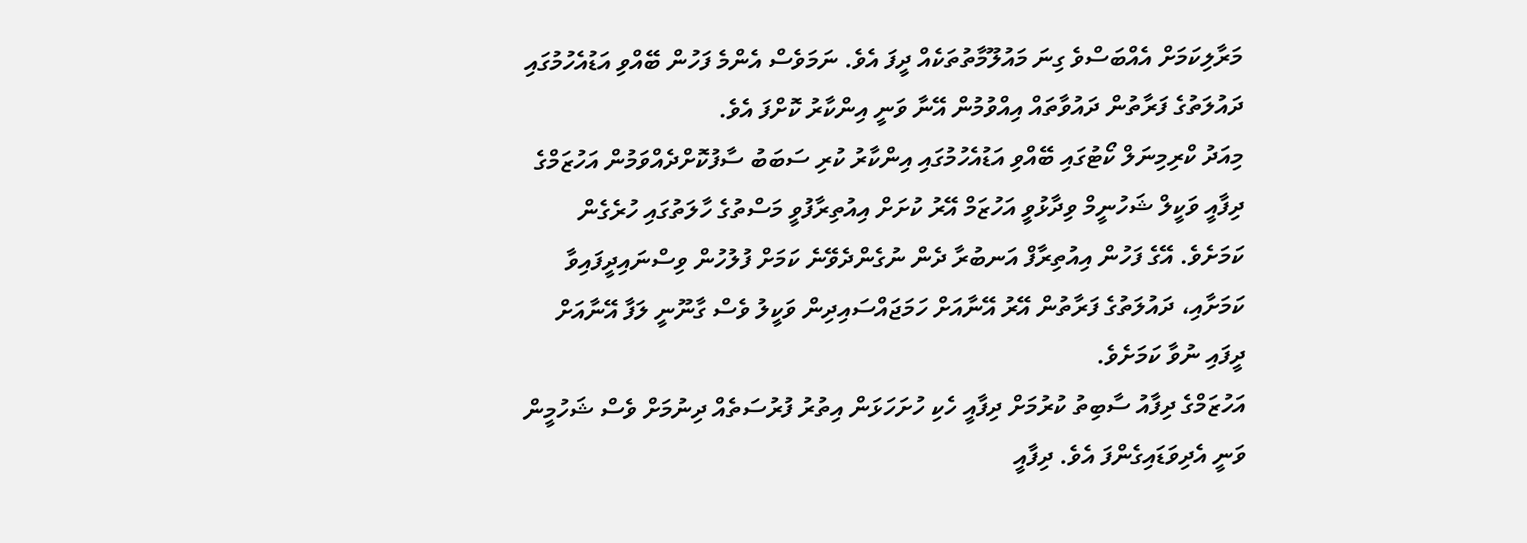މަރާލިކަމަށް އެއްބަސްވެ ގިނަ މައުލޫމާތުތަކެއް ދީފަ އެވެ. ނަމަވެސް އެންމެ ފަހުން ބޭއްވި އަޑުއެހުމުގައި ދައުލަތުގެ ފަރާތުން ދައުވާތައް އިއްވުމުން އޭނާ ވަނީ އިންކާރު ކޮށްފަ އެވެ.
މިއަދު ކްރިމިނަލް ކޯޓުގައި ބޭއްވި އަޑުއެހުމުގައި އިންކާރު ކުރި ސަބަބު ސާފުކޮށްދެއްވަމުން އަހުޒަމްގެ ދިފާއީ ވަކީލް ޝަހުނީމް ވިދާޅުވީ އަހުޒަމް އޭރު ކުށަށް އިއުތިރާފުވީ މަސްތުގެ ހާލަތުގައި ހުރެގެން ކަމަށެވެ. އޭގެ ފަހުން އިއުތިރާފް އަނބުރާ ދެން ނުގެންދެވޭނެ ކަމަށް ފުލުހުން ވިސްނައިދީފައިވާ ކަމަށާއި، ދައުލަތުގެ ފަރާތުން އޭރު އޭނާއަށް ހަމަޖައްސައިދިން ވަކީލު ވެސް ގާނޫނީ ލަފާ އޭނާއަށް ދީފައި ނުވާ ކަމަށެވެ.
އަހުޒަމްގެ ދިފާއު ސާބިތު ކުރުމަށް ދިފާއީ ހެކި ހުށަހަޅަން އިތުރު ފުރުސަތެއް ދިނުމަށް ވެސް ޝަހުމީން ވަނީ އެދިވަޑައިގެންފަ އެވެ. ދިފާއީ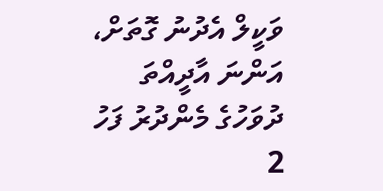ވަކީލް އެދުނު ގޮތަށް، އަންނަ އާދީއްތަ ދުވަހުގެ މެންދުރު ފަހު 2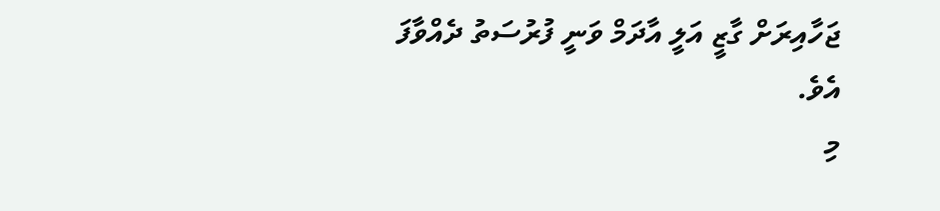ޖަހާއިރަށް ގާޒީ އަލީ އާދަމް ވަނީ ފުރުސަތު ދެއްވާފަ އެވެ.
މި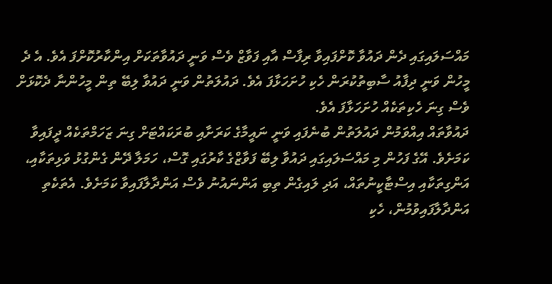މައްސަލައިގައި ދެން ދައުވާ ކޮށްފައިވާ ރިފާސް އާއި ފަވާޒް ވެސް ވަނީ ދައުވާތަކަށް އިންކާރުކޮށްފަ އެވެ. އެ ދެ މީހުން ވަނީ ދިފާއު ސާބިތުކުރަން ހެކި ހުށަހަޅާފަ އެވެ. ދައުލަތުން ވަނީ ދައުވާ ލިބޭ ތިން މީހުންނާ ދެކޮޅަށް ވެސް ގިނަ ހެކިތަކެއް ހުށަހަޅާފަ އެވެ.
ދައުވާތައް އިއްވަމުން ދައުލަތުން ބުނެފައި ވަނީ ނައީމާގެ ކަރަށާއި ބުރަކައްޓަށް ގިނަ ޒަހަމްތަކެއް ދީފައިވާ ކަމަށެވެ. އޭގެ ފަހުން މި މައްސަލައިގައި ދައުވާ ލިބޭ ފަވާޒްގެ ކާރުގައި ގޮސް، ހަމަލާ ދޭން ގެންގުޅު ވަޅިތަކާއި، އަންގިތަކާއި އިސްޓާކީނުތައް، އަދި ލައިގެން ތިބި އަންނައުނު ވެސް އަންދާލާފައިވާ ކަމަށެވެ. އެތަކެތި އަންދާލާފައިވުމުން، ހެކި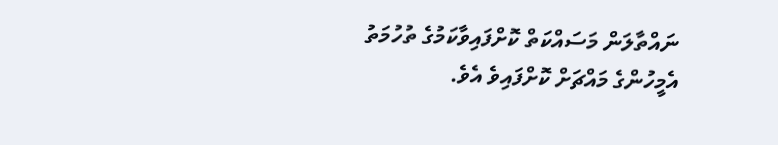ނައްތާލަން މަސައްކަތް ކޮށްފައިވާކަމުގެ ތުހުމަތު އެމީހުންގެ މައްޗަށް ކޮށްފައިވެ އެވެ.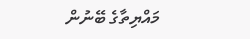މައްޔިތާގެ ބޭނުން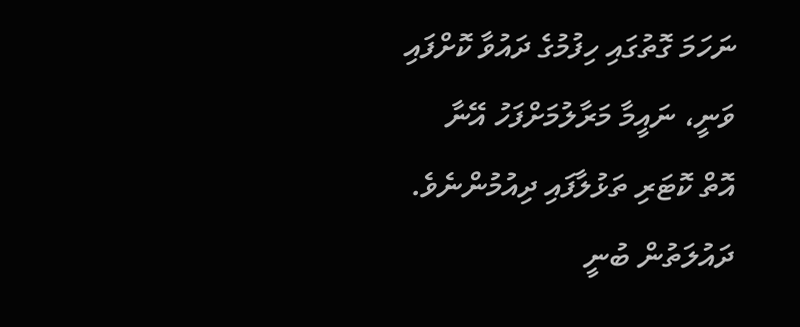ނަހަމަ ގޮތުގައި ހިފުމުގެ ދައުވާ ކޮށްފައި ވަނީ، ނައީމާ މަރާލުމަށްފަހު އޭނާ އޮތް ކޮޓަރި ތަޅުލާފައި ދިއުމުންނެވެ. ދައުލަތުން ބުނީ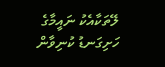ލޭތަކާއެކު ނައީމާގެ ހަށިގަނޑު ކުނިވާން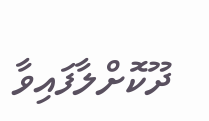ދޫކޮށްލާފައިވާ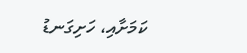ކަމަށާއި، ހަށިގަނޑު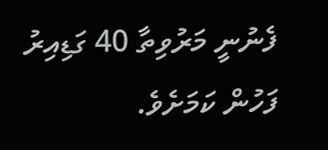ފެނުނީ މަރުވިތާ 40 ގަޑިއިރު ފަހުން ކަމަށެވެ.